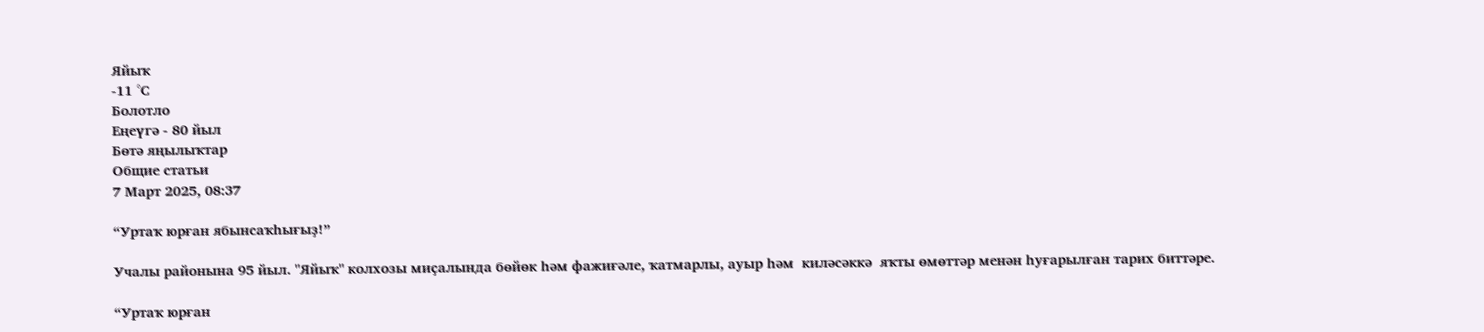Яйыҡ
-11 °С
Болотло
Еңеүгә - 80 йыл
Бөтә яңылыҡтар
Общие статьи
7 Март 2025, 08:37

“Уртаҡ юрған ябынсаҡһығыҙ!”

Учалы районына 95 йыл. "Яйыҡ" колхозы миҫалында бөйөк һәм фажиғәле, ҡатмарлы, ауыр һәм  киләсәккә  яҡты өмөттәр менән һуғарылған тарих биттәре.

“Уртаҡ юрған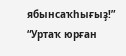ябынсаҡһығыҙ!”
“Уртаҡ юрған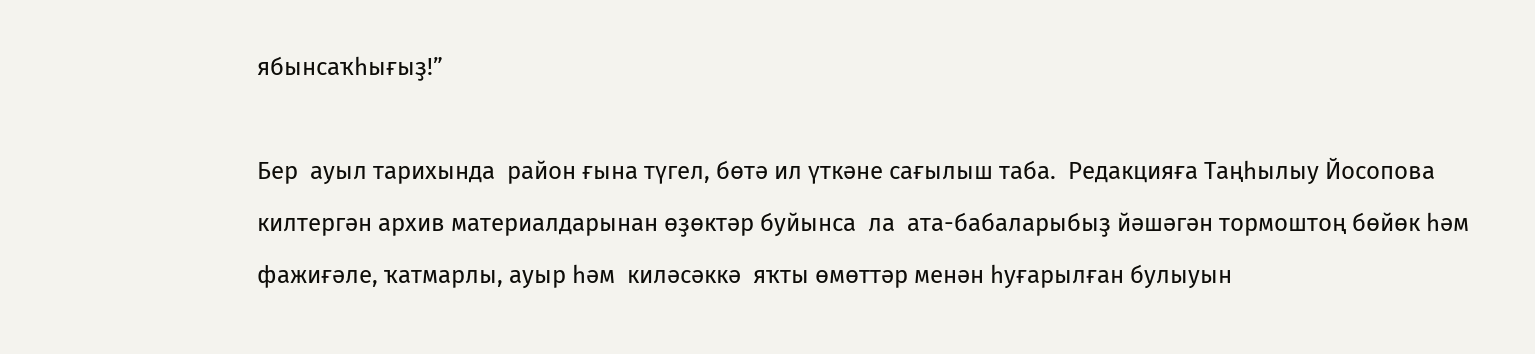ябынсаҡһығыҙ!”

Бер  ауыл тарихында  район ғына түгел, бөтә ил үткәне сағылыш таба.  Редакцияға Таңһылыу Йосопова килтергән архив материалдарынан өҙөктәр буйынса  ла  ата-бабаларыбыҙ йәшәгән тормоштоң бөйөк һәм фажиғәле, ҡатмарлы, ауыр һәм  киләсәккә  яҡты өмөттәр менән һуғарылған булыуын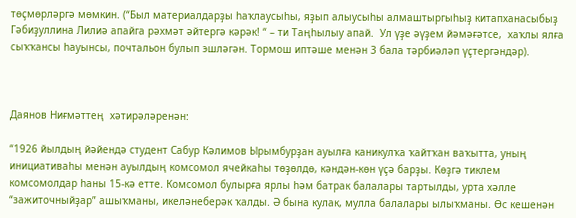төҫмөрләргә мөмкин. (“Был материалдарҙы һаҡлаусыһы, яҙып алыусыһы алмаштыргыһыҙ китапханасыбыҙ Гәбиҙуллина Лилиә апайга рәхмәт әйтергә кәрәк! “ – ти Таңһылыу апай.  Ул үҙе әүҙем йәмәғәтсе,  хаҡлы ялға сыҡҡансы һауынсы, почтальон булып эшләгән. Тормош иптәше менән 3 бала тәрбиәләп үҫтергәндәр).



Даянов Ниғмәттең  хәтирәләренән:

“1926 йылдың йәйендә студент Сабур Кәлимов Ырымбурҙан ауылға каникулҡа ҡайтҡан ваҡытта, уның инициативаһы менән ауылдың комсомол ячейкаһы төҙөлдө, кәндән-көн үҫә барҙы. Көҙгә тиклем  комсомолдар һаны 15-кә етте. Комсомол булырға ярлы һәм батрак балалары тартылды, урта хәлле “зажиточныйҙар” ашыҡманы, икеләнеберәк ҡалды. Ә бына кулак, мулла балалары ылыҡманы. Өс кешенән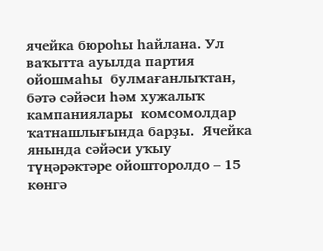ячейка бюроһы һайлана. Ул ваҡытта ауылда партия ойошмаһы  булмағанлыҡтан,  бәтә сәйәси һәм хужалыҡ кампаниялары  комсомолдар ҡатнашлығында барҙы.  Ячейка янында сәйәси уҡыу түңәрәктәре ойошторолдо – 15 көнгә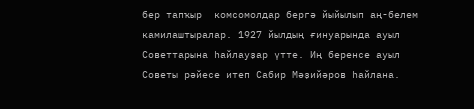бер тапҡыр  комсомолдар бергә йыйылып аң-белем камилаштыралар. 1927 йылдың ғинуарында ауыл Советтарына һайлауҙар үтте. Иң беренсе ауыл Советы рәйесе итеп Сабир Мәҙийәров һайлана.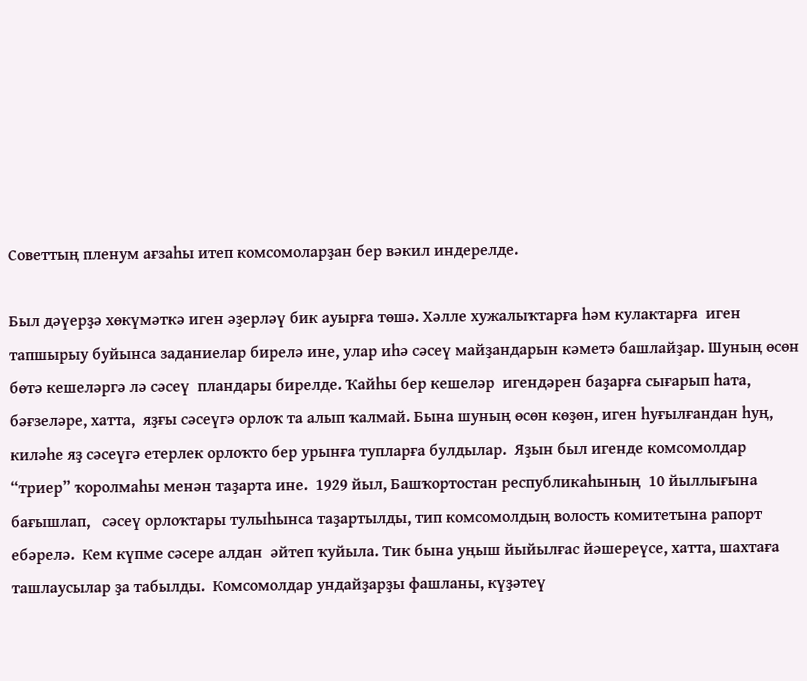Советтың пленум ағзаһы итеп комсомоларҙан бер вәкил индерелде.

Был дәүерҙә хөкүмәткә иген әҙерләү бик ауырға төшә. Хәлле хужалыҡтарға һәм кулактарға  иген тапшырыу буйынса заданиелар бирелә ине, улар иһә сәсеү майҙандарын кәметә башлайҙар. Шуның өсөн бөтә кешеләргә лә сәсеү  пландары бирелде. Ҡайһы бер кешеләр  игендәрен баҙарға сығарып һата, бәғзеләре, хатта,  яҙғы сәсеүгә орлоҡ та алып ҡалмай. Бына шуның өсөн көҙөн, иген һуғылғандан һуң, киләһе яҙ сәсеүгә етерлек орлоҡто бер урынға тупларға булдылар.  Яҙын был игенде комсомолдар “триер” ҡоролмаһы менән таҙарта ине.  1929 йыл, Башҡортостан республикаһының  10 йыллығына бағышлап,   сәсеү орлоҡтары тулыһынса таҙартылды, тип комсомолдың волость комитетына рапорт ебәрелә.  Кем күпме сәсере алдан  әйтеп ҡуйыла. Тик бына уңыш йыйылғас йәшереүсе, хатта, шахтаға ташлаусылар ҙа табылды.  Комсомолдар ундайҙарҙы фашланы, күҙәтеү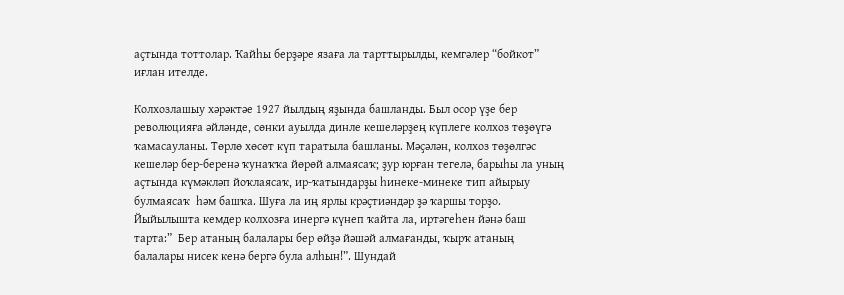аҫтында тоттолар. Ҡайһы берҙәре язаға ла тарттырылды, кемгәлер “бойкот” иғлан ителде.

Колхозлашыу хәрәктәе 1927 йылдың яҙында башланды. Был осор үҙе бер революцияға әйләнде, сөнки ауылда динле кешеләрҙең күплеге колхоз төҙөүгә ҡамасауланы. Төрлө хөсөт күп таратыла башланы. Мәҫәлән, колхоз төҙөлгәс кешеләр бер-беренә ҡунаҡҡа йөрөй алмаясаҡ; ҙур юрған тегелә, барыһы ла уның аҫтында күмәкләп йоҡлаясаҡ, ир-ҡатындарҙы һинеке-минеке тип айырыу булмаясаҡ  һәм башҡа. Шуға ла иң ярлы крәҫтиәндәр ҙә ҡаршы торҙо. Йыйылышта кемдер колхозға инергә күнеп ҡайта ла, иртәгеһен йәнә баш тарта:”  Бер атаның балалары бер өйҙә йәшәй алмағанды, ҡырҡ атаның  балалары нисек кенә бергә була алһын!”. Шундай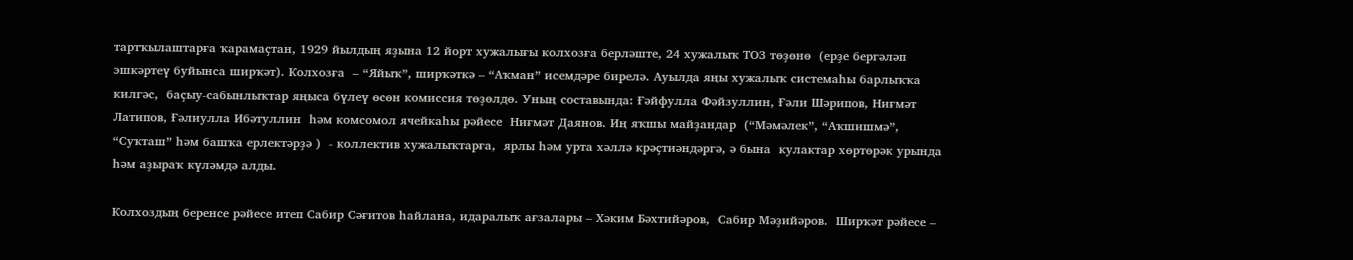тартҡылаштарға ҡарамаҫтан, 1929 йылдың яҙына 12 йорт хужалығы колхозға берләште, 24 хужалыҡ ТОЗ төҙөнө  (ерҙе бергәләп эшкәртеү буйынса ширҡәт). Колхозға  – “Яйыҡ”, ширҡәткә – “Аҡман” исемдәре бирелә. Ауылда яңы хужалыҡ системаһы барлыҡҡа килгәс,  баҫыу-сабынлыҡтар яңыса бүлеү өсөн комиссия төҙөлдө. Уның составында: Ғәйфулла Фәйзуллин, Ғәли Шәрипов, Ниғмәт Латипов, Ғәлиулла Ибәтуллин  һәм комсомол ячейкаһы рәйесе  Ниғмәт Даянов. Иң яҡшы майҙандар  (“Мәмәлек”, “Аҡшишмә”, “Суҡташ” һәм башҡа ерлектәрҙә )  - коллектив хужалыҡтарға,  ярлы һәм урта хәллә крәҫтиәндәргә, ә бына  кулактар хөртөрәк урында һәм аҙыраҡ күләмдә алды.

Колхоздың беренсе рәйесе итеп Сабир Сәғитов һайлана, идаралыҡ ағзалары – Хәким Бәхтийәров,  Сабир Мәҙийәров.  Ширҡәт рәйесе –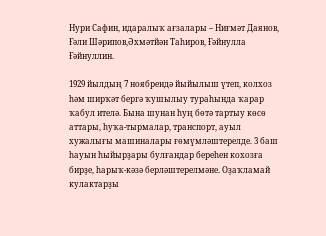Нури Сафин, идаралыҡ ағзалары – Ниғмәт Даянов, Ғәли Шәрипов,Әхмәтйән Таһиров, Ғәйнулла Ғәйнуллин.

1929 йылдың 7 ноябрендә йыйылыш үтеп, колхоз һәм ширҡәт бергә ҡушылыу тураһында ҡарар ҡабул ителә. Бына шунан һуң бөтә тартыу көсө аттары, һуҡа-тырмалар, транспорт, ауыл хужалығы машиналары ғөмүмләштерелде. 3 баш һауын һыйырҙары булғандар береһен кохозға бирҙе, һарыҡ-кәзә берләштерелмәне. Оҙаҡламай кулактарҙы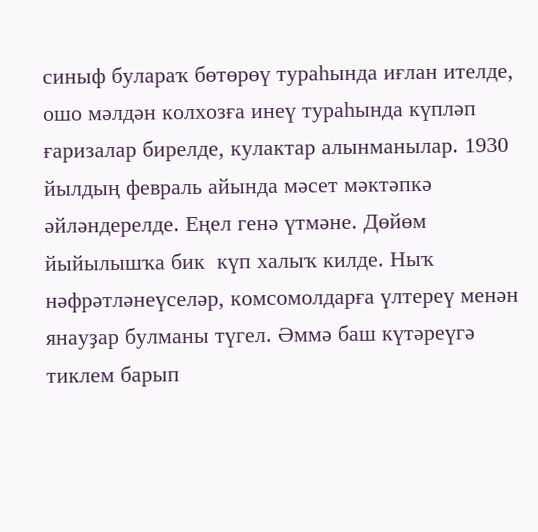синыф булараҡ бөтөрөү тураһында иғлан ителде, ошо мәлдән колхозға инеү тураһында күпләп  ғаризалар бирелде, кулактар алынманылар. 1930 йылдың февраль айында мәсет мәктәпкә әйләндерелде. Еңел генә үтмәне. Дөйөм йыйылышҡа бик  күп халыҡ килде. Ныҡ нәфрәтләнеүселәр, комсомолдарға үлтереү менән янауҙар булманы түгел. Әммә баш күтәреүгә тиклем барып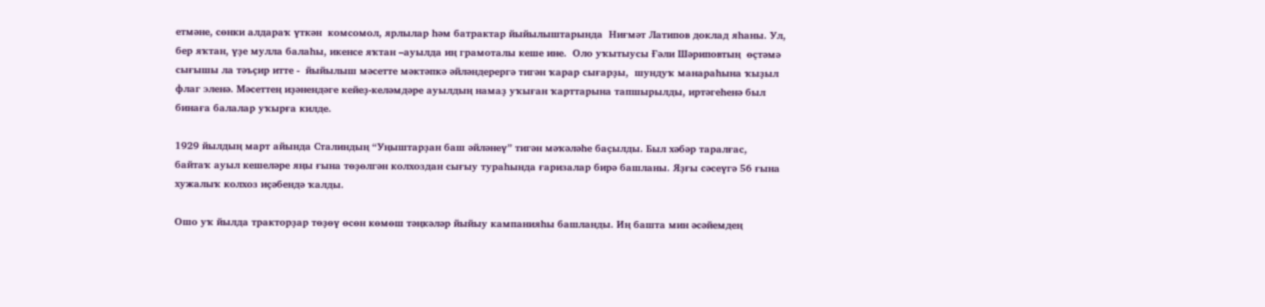етмәне, сөнки алдараҡ үткән  комсомол, ярлылар һәм батрактар йыйылыштарында  Ниғмәт Латипов доклад яһаны. Ул, бер яҡтан, үҙе мулла балаһы, икенсе яҡтан –ауылда иң грамоталы кеше ине.  Оло уҡытыусы Ғәли Шәриповтың  өҫтәмә сығышы ла тәъҫир итте -  йыйылыш мәсетте мәктәпкә әйләндерергә тигән ҡарар сығарҙы,  шундуҡ манараһына ҡыҙыл флаг эленә. Мәсеттең иҙәнендәге кейеҙ-келәмдәре ауылдың намаҙ уҡыған ҡарттарына тапшырылды, иртәгеһенә был бинаға балалар уҡырға килде.

1929 йылдың март айында Сталиндың “Уңыштарҙан баш әйләнеү” тигән мәҡәләһе баҫылды. Был хәбәр таралғас,  байтаҡ ауыл кешеләре яңы ғына төҙөлгән колхоздан сығыу тураһында ғаризалар бирә башланы. Яҙғы сәсеүгә 56 ғына хужалыҡ колхоз иҫәбендә ҡалды.

Ошо уҡ йылда тракторҙар төҙөү өсөн көмөш тәңкәләр йыйыу кампанияһы башланды. Иң башта мин әсәйемдең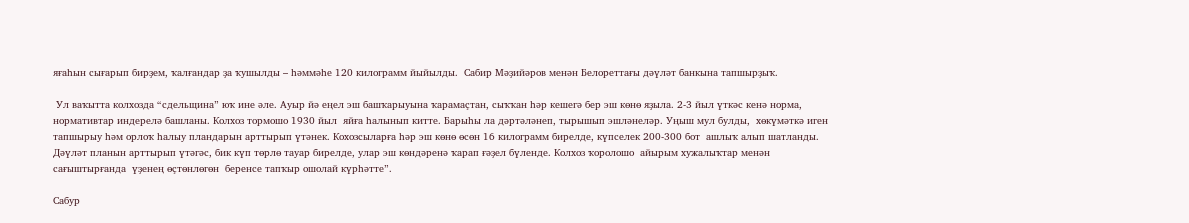яғаһын сығарып бирҙем, ҡалғандар ҙа ҡушылды – һәммәһе 120 килограмм йыйылды.  Сабир Мәҙийәров менән Белореттағы дәүләт банкына тапшырҙыҡ.

 Ул ваҡытта колхозда “сдельщина” юҡ ине әле. Ауыр йә еңел эш башҡарыуына ҡарамаҫтан, сыҡҡан һәр кешегә бер эш көнө яҙыла. 2-3 йыл үткәс кенә норма, нормативтар индерелә башланы. Колхоз тормошо 1930 йыл  яйға һалынып китте. Барыһы ла дәртәләнеп, тырышып эшләнеләр. Уңыш мул булды,  хөкүмәткә иген тапшырыу һәм орлоҡ һалыу пландарын арттырып үтәнек. Кохозсыларға һәр эш көнө өсөн 16 килограмм бирелде, күпселек 200-300 бот  ашлыҡ алып шатланды. Дәүләт планын арттырып үтәгәс, бик күп төрлө тауар бирелде, улар эш көндәренә ҡарап ғәҙел бүленде. Колхоз ҡоролошо  айырым хужалыҡтар менән сағыштырғанда  үҙенең өҫтөнлөгөн  беренсе тапҡыр ошолай күрһәтте”.

Сабур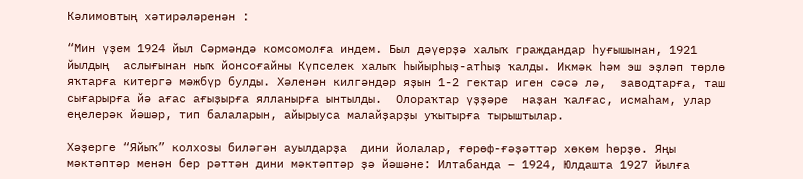Кәлимовтың хәтирәләренән :

“Мин үҙем 1924 йыл Сәрмәндә комсомолға индем. Был дәүерҙә халыҡ граждандар һуғышынан, 1921 йылдың  аслығынан ныҡ йонсоғайны Күпселек халыҡ һыйырһыҙ-атһыҙ ҡалды. Икмәк һәм эш эҙләп төрлө яҡтарға китергә мәжбүр булды. Хәленән килгәндәр яҙын 1-2 гектар иген сәсә лә,  заводтарға, таш сығарырға йә ағас ағыҙырға ялланырға ынтылды.  Олораҡтар үҙҙәре  наҙан ҡалғас, исмаһам, улар еңелерәк йәшәр, тип балаларын, айырыуса малайҙарҙы уҡытырға тырыштылар.

Хәҙерге “Яйыҡ” колхозы биләгән ауылдарҙа  дини йолалар, ғөрөф-ғәҙәттәр хөкөм һөрҙө. Яңы мәктәптәр менән бер рәттән дини мәктәптәр ҙә йәшәне: Илтабанда – 1924, Юлдашта 1927 йылға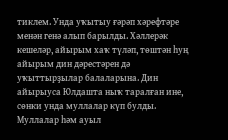тиклем. Унда уҡытыу ғәрәп хәрефтәре менән генә алып барылды. Хәллерәк кешеләр, айырым хаҡ түләп, төштән һуң айырым дин дәрестәрен дә уҡыттырҙылар балаларына. Дин айырыуса Юлдашта ныҡ таралған ине, сөнки унда муллалар күп булды. Муллалар һәм ауыл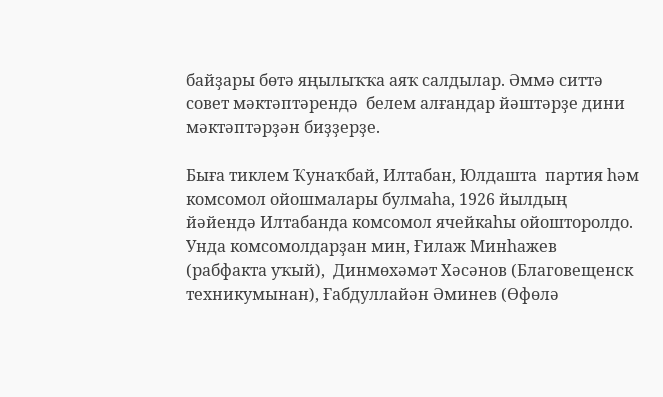байҙары бөтә яңылыҡҡа аяҡ салдылар. Әммә ситтә совет мәктәптәрендә  белем алғандар йәштәрҙе дини мәктәптәрҙән биҙҙерҙе.

Быға тиклем Ҡунаҡбай, Илтабан, Юлдашта  партия һәм комсомол ойошмалары булмаһа, 1926 йылдың йәйендә Илтабанда комсомол ячейкаһы ойошторолдо.  Унда комсомолдарҙан мин, Ғилаж Минһажев (рабфакта уҡый),  Динмөхәмәт Хәсәнов (Благовещенск  техникумынан), Ғабдуллайән Әминев (Өфөлә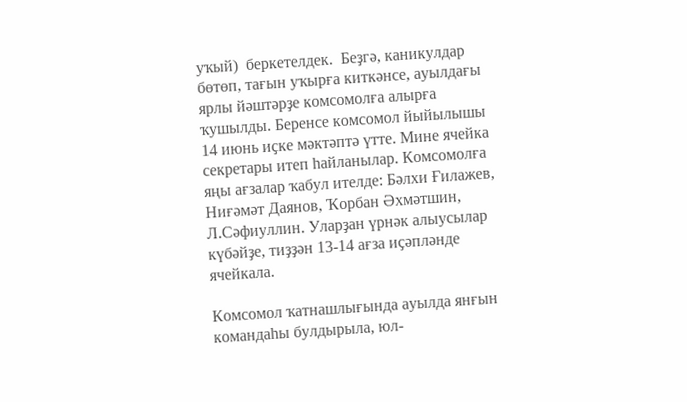уҡый)  беркетелдек.  Беҙгә, каникулдар бөтөп, тағын уҡырға киткәнсе, ауылдағы ярлы йәштәрҙе комсомолға алырға ҡушылды. Беренсе комсомол йыйылышы 14 июнь иҫке мәктәптә үтте. Мине ячейка секретары итеп һайланылар. Комсомолға яңы ағзалар ҡабул ителде: Бәлхи Ғилажев, Ниғәмәт Даянов, Ҡорбан Әхмәтшин, Л.Сәфиуллин. Уларҙан үрнәк алыусылар күбәйҙе, тиҙҙән 13-14 ағза иҫәпләнде ячейкала.

Комсомол ҡатнашлығында ауылда янғын командаһы булдырыла, юл-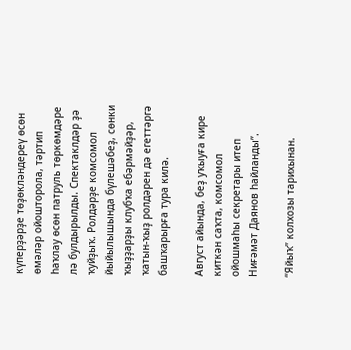күперҙәрҙе төҙөкләндереү өсөн өмәләр ойошторола, тәртип һаҡлау өсөн патруль төркөмдәре лә булдырылды. Спектаклдәр ҙә ҡуйҙыҡ. Ролдәрҙе комсомол йыйылышында бүлешәбеҙ, сөнки ҡыҙҙарҙы клубҡа ебәрмәйҙәр, ҡатын-ҡыҙ ролдәрен дә егеттәргә башҡарырға тура килә.

Август айында, беҙ уҡыуға кире киткән саҡта, комсомол ойошмаһы секретары итеп Ниғәмәт Даянов һайланды”.

“Яйыҡ” колхозы тарихынан.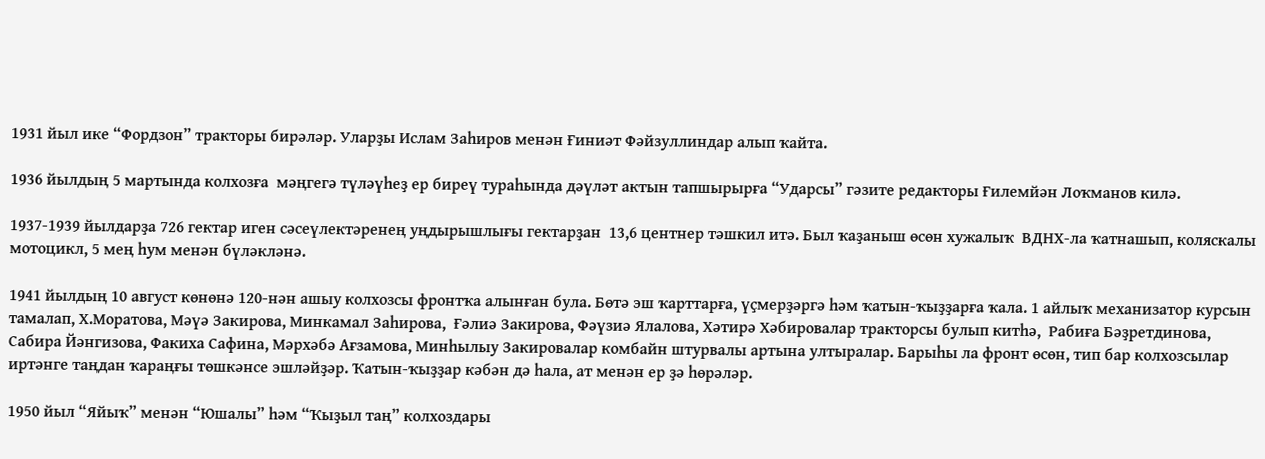1931 йыл ике “Фордзон” тракторы бирәләр. Уларҙы Ислам Заһиров менән Ғиниәт Фәйзуллиндар алып ҡайта.

1936 йылдың 5 мартында колхозға  мәңгегә түләүһеҙ ер биреү тураһында дәүләт актын тапшырырға “Ударсы” гәзите редакторы Ғилемйән Лоҡманов килә.

1937-1939 йылдарҙа 726 гектар иген сәсеүлектәренең уңдырышлығы гектарҙан  13,6 центнер тәшкил итә. Был ҡаҙаныш өсөн хужалыҡ  ВДНХ-ла ҡатнашып, коляскалы мотоцикл, 5 мең һум менән бүләкләнә.

1941 йылдың 10 август көнөнә 120-нән ашыу колхозсы фронтҡа алынған була. Бөтә эш ҡарттарға, үҫмерҙәргә һәм ҡатын-ҡыҙҙарға ҡала. 1 айлыҡ механизатор курсын тамалап, Х.Моратова, Мәүә Закирова, Минкамал Заһирова,  Ғәлиә Закирова, Фәүзиә Ялалова, Хәтирә Хәбировалар тракторсы булып китһә,  Рабиға Бәҙретдинова, Сабира Йәнгизова, Факиха Сафина, Мәрхәбә Ағзамова, Минһылыу Закировалар комбайн штурвалы артына ултыралар. Барыһы ла фронт өсөн, тип бар колхозсылар иртәнге таңдан ҡараңғы төшкәнсе эшләйҙәр. Ҡатын-ҡыҙҙар кәбән дә һала, ат менән ер ҙә һөрәләр.

1950 йыл “Яйыҡ” менән “Юшалы” һәм “Ҡыҙыл таң” колхоздары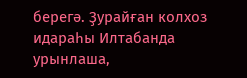берегә. Ҙурайған колхоз идараһы Илтабанда урынлаша,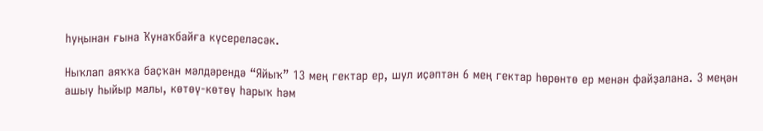һуңынан ғына Ҡунаҡбайға күсереләсәк.

Ныҡлап аяҡҡа баҫҡан мәлдәрендә “Яйыҡ” 13 мең гектар ер, шул иҫәптән 6 мең гектар һөрөнтө ер менән файҙалана. 3 меңән ашыу һыйыр малы, көтөү-көтөү һарыҡ һәм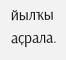йылҡы аҫрала.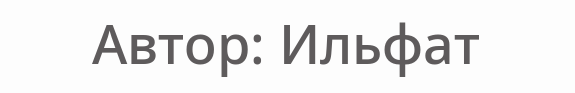Автор: Ильфат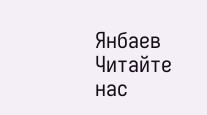Янбаев
Читайте нас